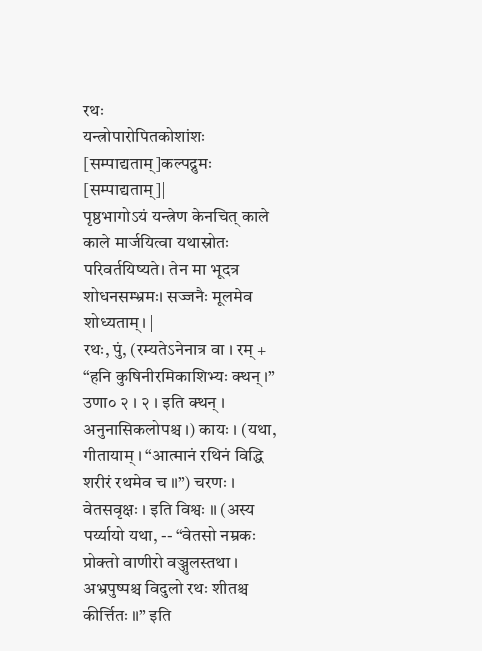रथः
यन्त्रोपारोपितकोशांशः
[सम्पाद्यताम्]कल्पद्रुमः
[सम्पाद्यताम्]|
पृष्ठभागोऽयं यन्त्रेण केनचित् काले काले मार्जयित्वा यथास्रोतः परिवर्तयिष्यते। तेन मा भूदत्र शोधनसम्भ्रमः। सज्जनैः मूलमेव शोध्यताम्। |
रथः, पुं, (रम्यतेऽनेनात्र वा । रम् + “हनि कुषिनीरमिकाशिभ्यः क्थन् ।” उणा० २ । २ । इति क्थन् । अनुनासिकलोपश्च ।) कायः । (यथा, गीतायाम् । “आत्मानं रथिनं विद्धि शरीरं रथमेव च ॥”) चरणः । वेतसवृक्षः । इति विश्वः ॥ (अस्य पर्य्यायो यथा, -- “वेतसो नम्रकः प्रोक्तो वाणीरो वञ्जुलस्तथा । अभ्रपुष्पश्च विदुलो रथः शीतश्च कीर्त्तितः ॥” इति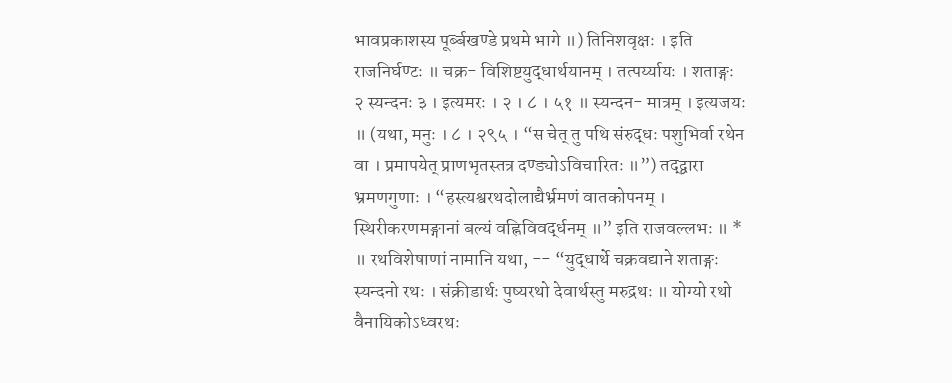भावप्रकाशस्य पूर्ब्बखण्डे प्रथमे भागे ॥) तिनिशवृक्षः । इति राजनिर्घण्टः ॥ चक्र- विशिष्टयुद्धार्थयानम् । तत्पर्य्यायः । शताङ्गः २ स्यन्दनः ३ । इत्यमरः । २ । ८ । ५१ ॥ स्यन्दन- मात्रम् । इत्यजयः ॥ (यथा, मनुः । ८ । २९५ । “स चेत् तु पथि संरुद्धः पशुभिर्वा रथेन वा । प्रमापयेत् प्राणभृतस्तत्र दण्ड्योऽविचारितः ॥”) तद्द्वारा भ्रमणगुणाः । “हस्त्यश्वरथदोलाद्यैर्भ्रमणं वातकोपनम् । स्थिरीकरणमङ्गानां बल्यं वह्निविवर्द्धनम् ॥” इति राजवल्लभः ॥ * ॥ रथविशेषाणां नामानि यथा, -- “युद्धार्थे चक्रवद्याने शताङ्गः स्यन्दनो रथः । संक्रीडार्थः पुष्यरथो देवार्थस्तु मरुद्रथः ॥ योग्यो रथो वैनायिकोऽध्वरथः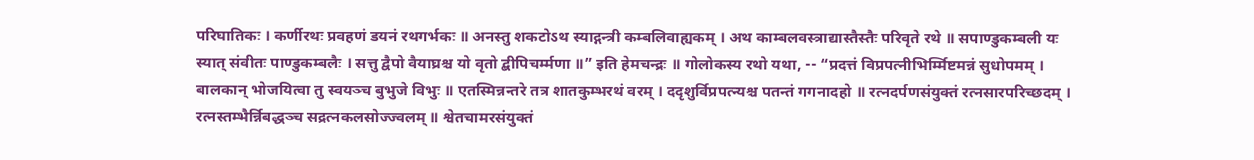परिघातिकः । कर्णीरथः प्रवहणं डयनं रथगर्भकः ॥ अनस्तु शकटोऽथ स्याद्गन्त्री कम्बलिवाह्यकम् । अथ काम्बलवस्त्राद्यास्तैस्तैः परिवृते रथे ॥ सपाण्डुकम्बली यः स्यात् संवीतः पाण्डुकम्बलैः । सत्तु द्वैपो वैयाघ्रश्च यो वृतो द्बीपिचर्म्मणा ॥” इति हेमचन्द्रः ॥ गोलोकस्य रथो यथा, -- “प्रदत्तं विप्रपत्नीभिर्म्मिष्टमन्नं सुधोपमम् । बालकान् भोजयित्वा तु स्वयञ्च बुभुजे विभुः ॥ एतस्मिन्नन्तरे तत्र शातकुम्भरथं वरम् । ददृशुर्विप्रपत्न्यश्च पतन्तं गगनादहो ॥ रत्नदर्पणसंयुक्तं रत्नसारपरिच्छदम् । रत्नस्तम्भैर्न्निबद्धञ्च सद्रत्नकलसोज्ज्वलम् ॥ श्वेतचामरसंयुक्तं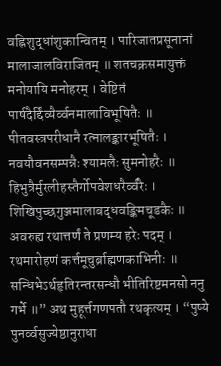वह्निशुद्धांशुकान्वितम् । पारिजातप्रसूनानां मालाजालविराजितम् ॥ शतचक्रसमायुक्तं मनोयायि मनोहरम् । वेष्टितं पार्षदैर्द्दिव्यैर्व्वनमालाविभूषितैः ॥ पीतवस्त्रपरीधानै रत्नालङ्कारभूषितैः । नवयौवनसम्पन्नैः श्यामलैः सुमनोहरैः ॥ हिभुत्रैर्मुरलीहस्तैर्गोपवेशधरैर्व्वरैः । शिखिपुच्छगुञ्जमालाबद्धवङ्किमचूडकैः ॥ अवरुह्य रथात्तर्णं ते प्रणम्य हरेः पदम् । रथमारोहणं कर्त्तमूचुर्ब्राह्मणकाभिनीः ॥ सन्धिभेऽर्थहृतिरन्तरसन्धौ भीतिरिष्टमनसो ननु गर्भे ॥” अथ मुहूर्त्तगणपतौ रथकृत्यम् । “पुष्ये पुनर्व्वसुज्येष्ठानुराधा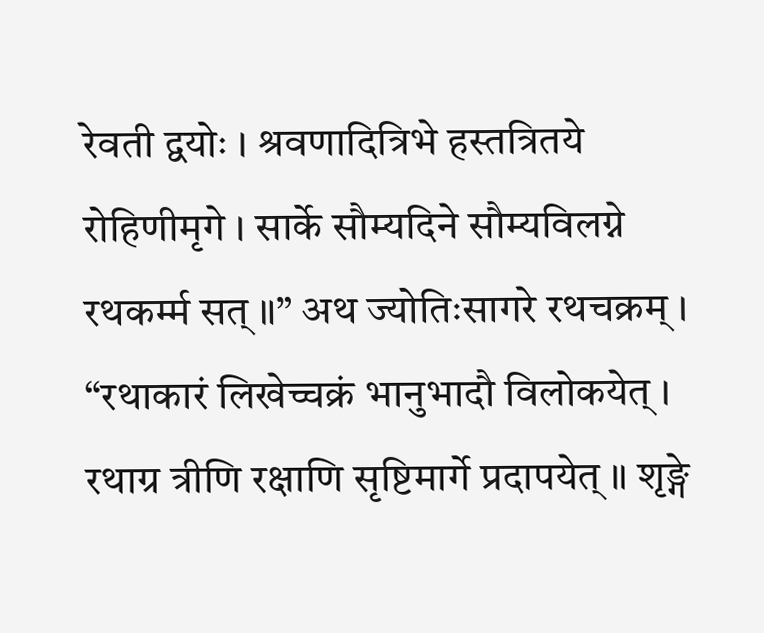रेवती द्वयोः । श्रवणादित्रिभे हस्तत्रितये रोहिणीमृगे । सार्के सौम्यदिने सौम्यविलग्ने रथकर्म्म सत् ॥” अथ ज्योतिःसागरे रथचक्रम् । “रथाकारं लिखेच्चक्रं भानुभादौ विलोकयेत् । रथाग्र त्रीणि रक्षाणि सृष्टिमार्गे प्रदापयेत् ॥ शृङ्गे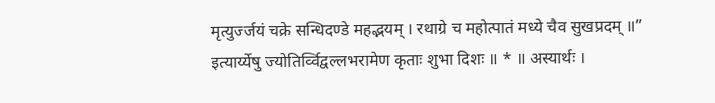मृत्युर्ज्जयं चक्रे सन्धिदण्डे महद्भयम् । रथाग्रे च महोत्पातं मध्ये चैव सुखप्रदम् ॥” इत्यार्य्येषु ज्योतिर्व्विद्वल्लभरामेण कृताः शुभा दिशः ॥ * ॥ अस्यार्थः ।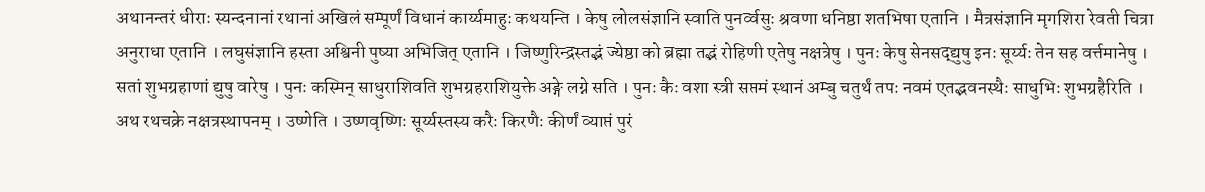अथानन्तरं धीराः स्यन्दनानां रथानां अखिलं सम्पूर्णं विधानं कार्य्यमाहुः कथयन्ति । केषु लोलसंज्ञानि स्वाति पुनर्व्वसुः श्रवणा धनिष्ठा शतभिषा एतानि । मैत्रसंज्ञानि मृगशिरा रेवती चित्रा अनुराधा एतानि । लघुसंज्ञानि हस्ता अश्विनी पुष्या अभिजित् एतानि । जिष्णुरिन्द्रस्तद्भं ज्येष्ठा को ब्रह्मा तद्भं रोहिणी एतेषु नक्षत्रेषु । पुनः केषु सेनसद्द्युषु इनः सूर्य्यः तेन सह वर्त्तमानेषु । सतां शुभग्रहाणां द्युषु वारेषु । पुनः कस्मिन् साधुराशिवति शुभग्रहराशियुक्ते अङ्गे लग्ने सति । पुनः कैः वशा स्त्री सप्तमं स्थानं अम्बु चतुर्थं तपः नवमं एतद्भवनस्थैः साधुभिः शुभग्रहैरिति । अथ रथचक्रे नक्षत्रस्थापनम् । उष्णेति । उष्णवृष्णिः सूर्य्यस्तस्य करैः किरणैः कीर्णं व्याप्तं पुरं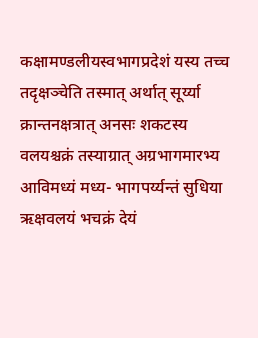कक्षामण्डलीयस्वभागप्रदेशं यस्य तच्च तदृक्षञ्चेति तस्मात् अर्थात् सूर्य्या क्रान्तनक्षत्रात् अनसः शकटस्य वलयश्चक्रं तस्याग्रात् अग्रभागमारभ्य आविमध्यं मध्य- भागपर्य्यन्तं सुधिया ऋक्षवलयं भचक्रं देयं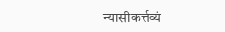न्यासीकर्त्तव्यं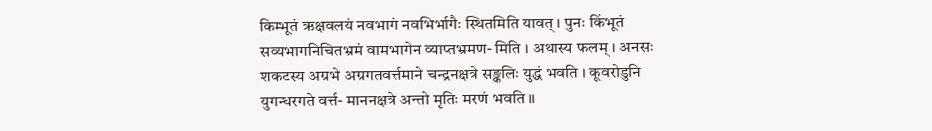किम्भूतं ऋक्षवलयं नवभागं नवभिर्भागैः स्थितमिति यावत् । पुनः किंभूतं सव्यभागनिचितभ्रमं वामभागेन व्याप्तभ्रमण- मिति । अथास्य फलम् । अनसः शकटस्य अग्रभे अग्रगतवर्त्तमाने चन्द्रनक्षत्रे सङ्कलिः युद्धं भवति । कूवरोडुनि युगन्धरगते वर्त्त- माननक्षत्रे अन्तो मृतिः मरणं भवति ॥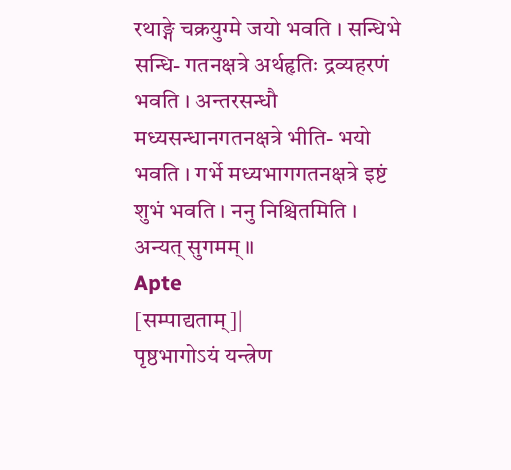रथाङ्गे चक्रयुग्मे जयो भवति । सन्धिभे सन्धि- गतनक्षत्रे अर्थहृतिः द्रव्यहरणं भवति । अन्तरसन्धौ मध्यसन्धानगतनक्षत्रे भीति- भयो भवति । गर्भे मध्यभागगतनक्षत्रे इष्टं शुभं भवति । ननु निश्चितमिति । अन्यत् सुगमम् ॥
Apte
[सम्पाद्यताम्]|
पृष्ठभागोऽयं यन्त्रेण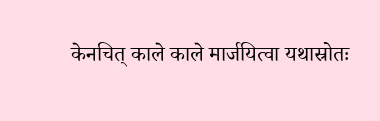केनचित् काले काले मार्जयित्वा यथास्रोतः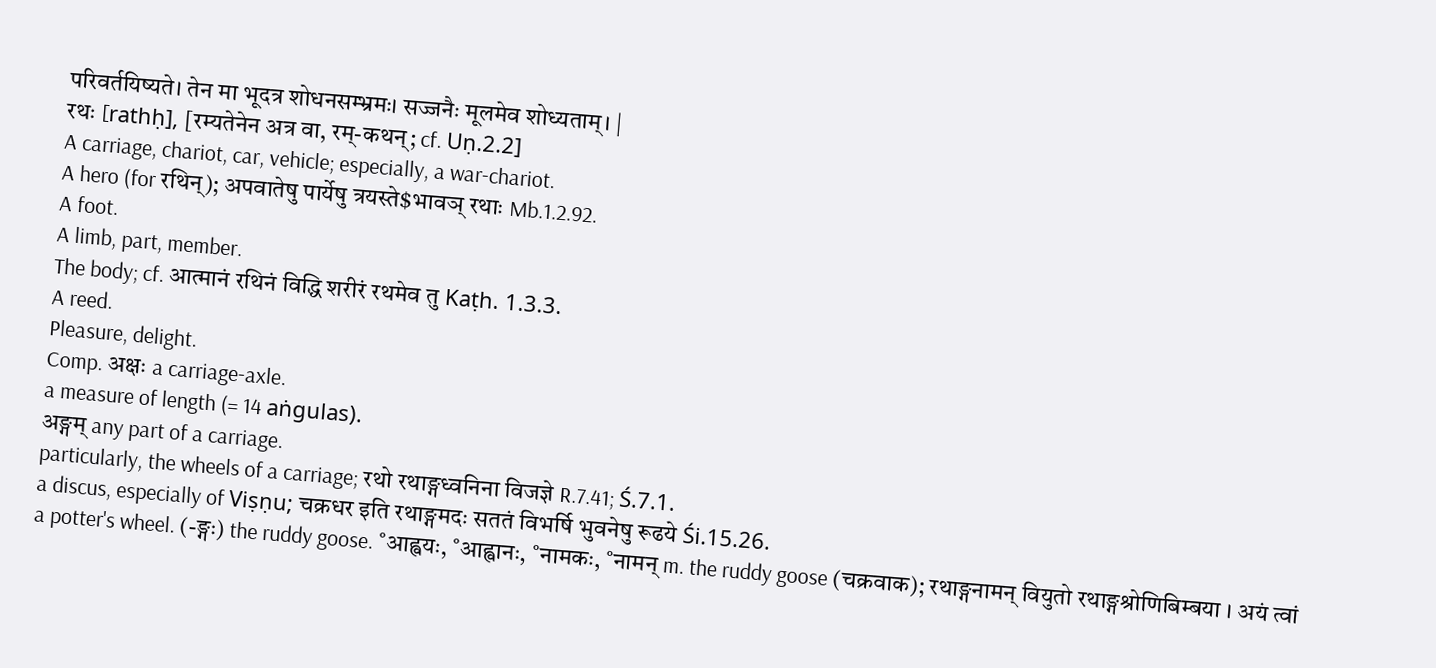परिवर्तयिष्यते। तेन मा भूदत्र शोधनसम्भ्रमः। सज्जनैः मूलमेव शोध्यताम्। |
रथः [rathḥ], [रम्यतेनेन अत्र वा, रम्-कथन्; cf. Uṇ.2.2]
A carriage, chariot, car, vehicle; especially, a war-chariot.
A hero (for रथिन्); अपवातेषु पार्येषु त्रयस्ते$भावञ् रथाः Mb.1.2.92.
A foot.
A limb, part, member.
The body; cf. आत्मानं रथिनं विद्धि शरीरं रथमेव तु Kaṭh. 1.3.3.
A reed.
Pleasure, delight.
Comp. अक्षः a carriage-axle.
a measure of length (= 14 aṅgulas).
अङ्गम् any part of a carriage.
particularly, the wheels of a carriage; रथो रथाङ्गध्वनिना विजज्ञे R.7.41; Ś.7.1.
a discus, especially of Viṣṇu; चक्रधर इति रथाङ्गमदः सततं विभर्षि भुवनेषु रूढये Śi.15.26.
a potter's wheel. (-ङ्गः) the ruddy goose. ˚आह्वयः, ˚आह्वानः, ˚नामकः, ˚नामन् m. the ruddy goose (चक्रवाक); रथाङ्गनामन् वियुतो रथाङ्गश्रोणिबिम्बया । अयं त्वां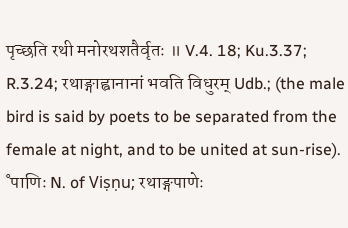पृच्छति रथी मनोरथशतैर्वृतः ॥ V.4. 18; Ku.3.37; R.3.24; रथाङ्गाह्वानानां भवति विधुरम् Udb.; (the male bird is said by poets to be separated from the female at night, and to be united at sun-rise). ˚पाणिः N. of Viṣṇu; रथाङ्गपाणेः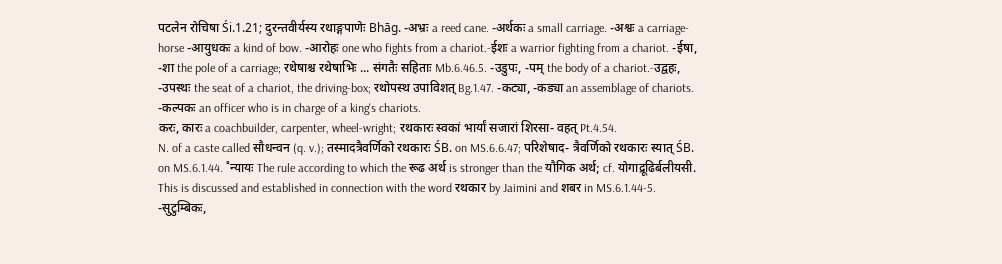पटलेन रोचिषा Śi.1.21; दुरन्तवीर्यस्य रथाङ्गपाणेः Bhāg. -अभ्रः a reed cane. -अर्थकः a small carriage. -अश्वः a carriage-horse -आयुधकः a kind of bow. -आरोहः one who fights from a chariot.-ईशः a warrior fighting from a chariot. -ईषा, -शा the pole of a carriage; रथेषाश्च रथेषाभिः ... संगतैः सहिताः Mb.6.46.5. -उडुपः, -पम् the body of a chariot.-उद्वहः, -उपस्थः the seat of a chariot, the driving-box; रथोपस्थ उपाविशत् Bg.1.47. -कट्या, -कड्या an assemblage of chariots. -कल्पकः an officer who is in charge of a king's chariots.
करः, कारः a coachbuilder, carpenter, wheel-wright; रथकारः स्वकां भार्यां सजारां शिरसा- वहत् Pt.4.54.
N. of a caste called सौधन्वन (q. v.); तस्मादत्रैवर्णिको रथकारः ŚB. on MS.6.6.47; परिशेषाद- त्रैवर्णिको रथकारः स्यात् ŚB. on MS.6.1.44. ˚न्यायः The rule according to which the रूढ अर्थ is stronger than the यौगिक अर्थ; cf. योगाद्रूढिर्बलीयसी. This is discussed and established in connection with the word रथकार by Jaimini and शबर in MS.6.1.44-5. -सुटुम्बिकः,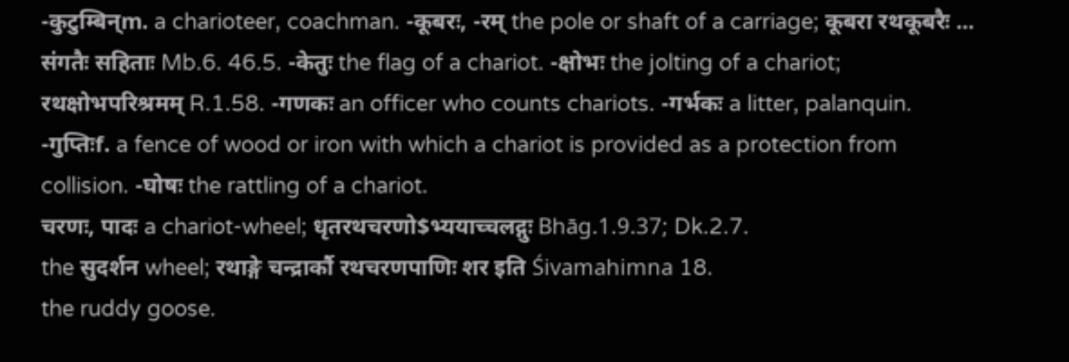-कुटुम्बिन्m. a charioteer, coachman. -कूबरः, -रम् the pole or shaft of a carriage; कूबरा रथकूबरैः ... संगतैः सहिताः Mb.6. 46.5. -केतुः the flag of a chariot. -क्षोभः the jolting of a chariot; रथक्षोभपरिश्रमम् R.1.58. -गणकः an officer who counts chariots. -गर्भकः a litter, palanquin. -गुप्तिःf. a fence of wood or iron with which a chariot is provided as a protection from collision. -घोषः the rattling of a chariot.
चरणः, पादः a chariot-wheel; धृतरथचरणो$भ्ययाच्चलद्गुः Bhāg.1.9.37; Dk.2.7.
the सुदर्शन wheel; रथाङ्गे चन्द्रार्कौ रथचरणपाणिः शर इति Śivamahimna 18.
the ruddy goose.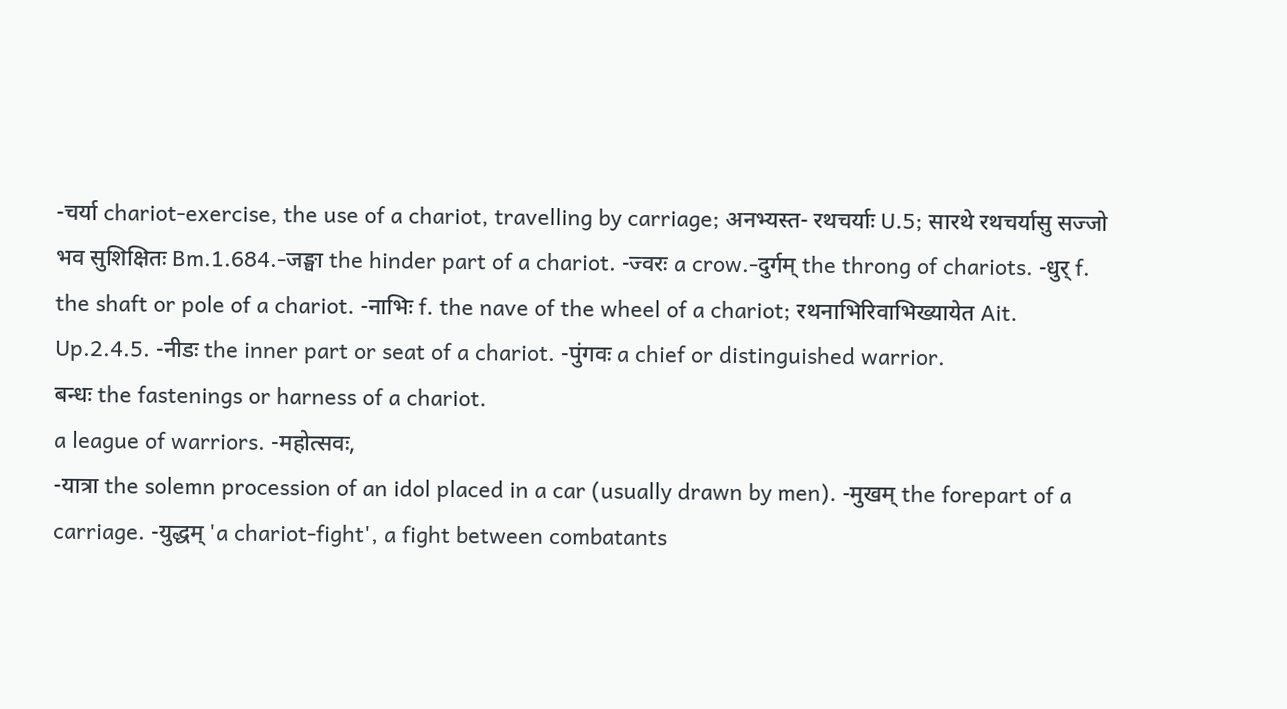-चर्या chariot-exercise, the use of a chariot, travelling by carriage; अनभ्यस्त- रथचर्याः U.5; सारथे रथचर्यासु सज्जो भव सुशिक्षितः Bm.1.684.-जङ्घा the hinder part of a chariot. -ज्वरः a crow.-दुर्गम् the throng of chariots. -धुर् f. the shaft or pole of a chariot. -नाभिः f. the nave of the wheel of a chariot; रथनाभिरिवाभिख्यायेत Ait. Up.2.4.5. -नीडः the inner part or seat of a chariot. -पुंगवः a chief or distinguished warrior.
बन्धः the fastenings or harness of a chariot.
a league of warriors. -महोत्सवः,
-यात्रा the solemn procession of an idol placed in a car (usually drawn by men). -मुखम् the forepart of a carriage. -युद्धम् 'a chariot-fight', a fight between combatants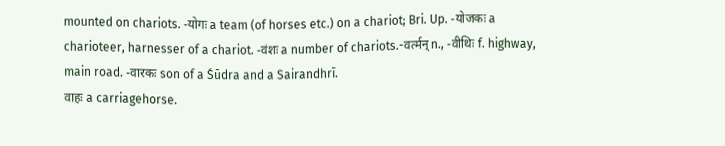mounted on chariots. -योगः a team (of horses etc.) on a chariot; Bri. Up. -योजकः a charioteer, harnesser of a chariot. -वंशः a number of chariots.-वर्त्मन् n., -वीथिः f. highway, main road. -वारकः son of a Śūdra and a Sairandhrī.
वाहः a carriagehorse.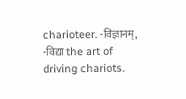charioteer. -विज्ञानम्, -विद्या the art of driving chariots.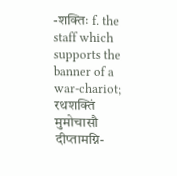-शक्तिः f. the staff which supports the banner of a war-chariot; रथशक्तिं मुमोचासौ दीप्तामग्नि-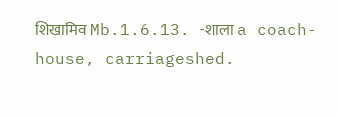शिखामिव Mb.1.6.13. -शाला a coach-house, carriageshed.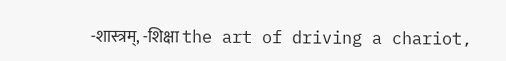-शास्त्रम्, -शिक्षा the art of driving a chariot,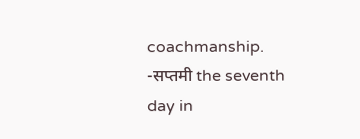coachmanship. -सप्तमी the seventh day in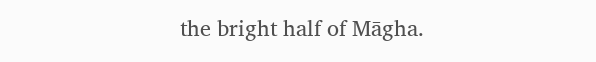the bright half of Māgha.